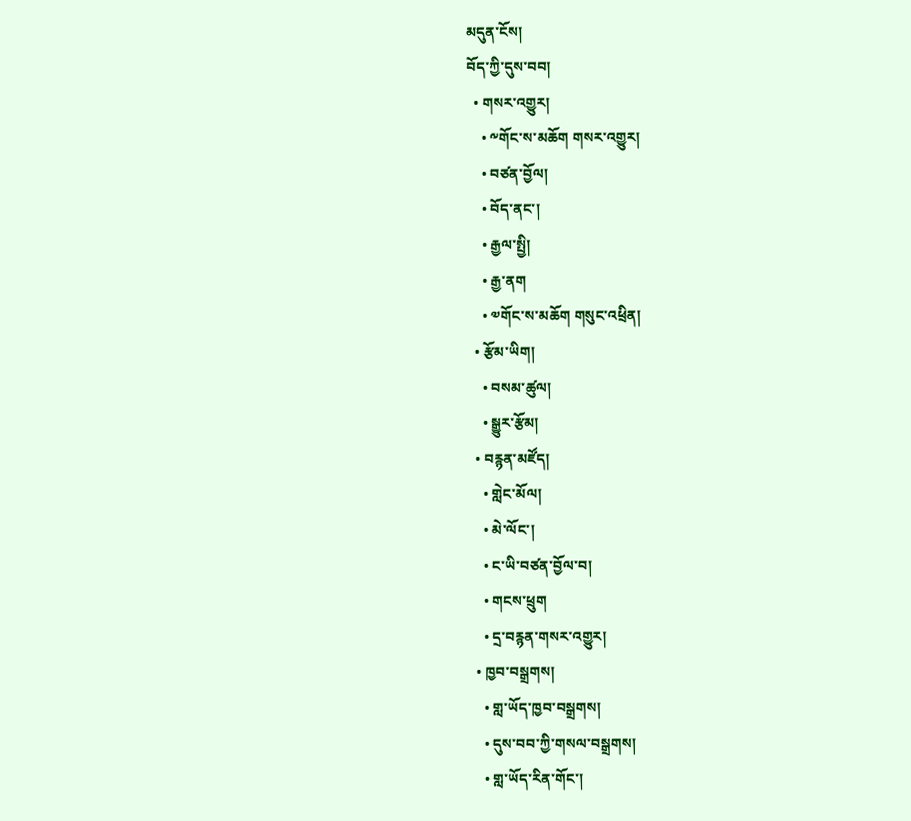མདུན་ངོས།
བོད་ཀྱི་དུས་བབ།
  • གསར་འགྱུར།
    • ༸གོང་ས་མཆོག གསར་འགྱུར།
    • བཙན་བྱོལ།
    • བོད་ནང་།
    • རྒྱལ་སྤྱི།
    • རྒྱ་ནག
    • ༧གོང་ས་མཆོག གསུང་འཕྲིན།
  • རྩོམ་ཡིག།
    • བསམ་ཚུལ།
    • སྒྱུར་རྩོམ།
  • བརྙན་མཛོད།
    • གླེང་མོལ།
    • མེ་ལོང་།
    • ང་ཡི་བཙན་བྱོལ་བ།
    • གངས་ཕྲུག
    • དྲ་བརྙན་གསར་འགྱུར།
  • ཁྱབ་བསྒྲགས།
    • གླ་ཡོད་ཁྱབ་བསྒྲགས།
    • དུས་བབ་ཀྱི་གསལ་བསྒྲགས།
    • གླ་ཡོད་རིན་གོང་།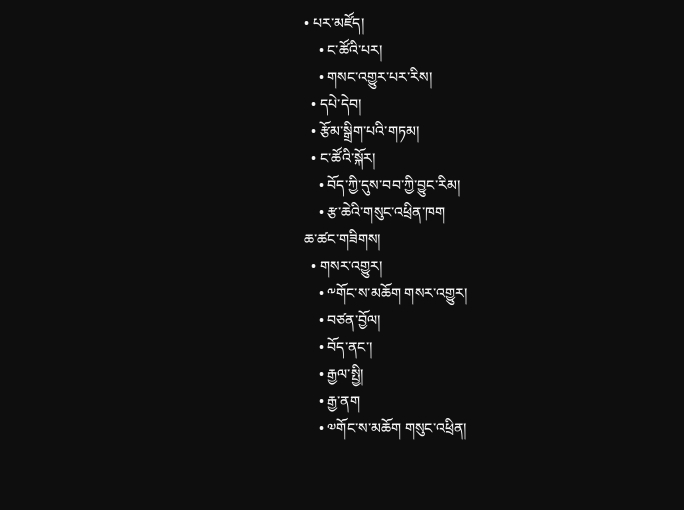• པར་མཛོད།
    • ང་ཚོའི་པར།
    • གསང་འགྱུར་པར་རིས།
  • དཔེ་དེབ།
  • རྩོམ་སྒྲིག་པའི་གཏམ།
  • ང་ཚོའི་སྐོར།
    • བོད་ཀྱི་དུས་བབ་ཀྱི་བྱུང་རིམ།
    • རྩ་ཆེའི་གསུང་འཕྲིན་ཁག
ཆ་ཚང་གཟིགས།
  • གསར་འགྱུར།
    • ༸གོང་ས་མཆོག གསར་འགྱུར།
    • བཙན་བྱོལ།
    • བོད་ནང་།
    • རྒྱལ་སྤྱི།
    • རྒྱ་ནག
    • ༧གོང་ས་མཆོག གསུང་འཕྲིན།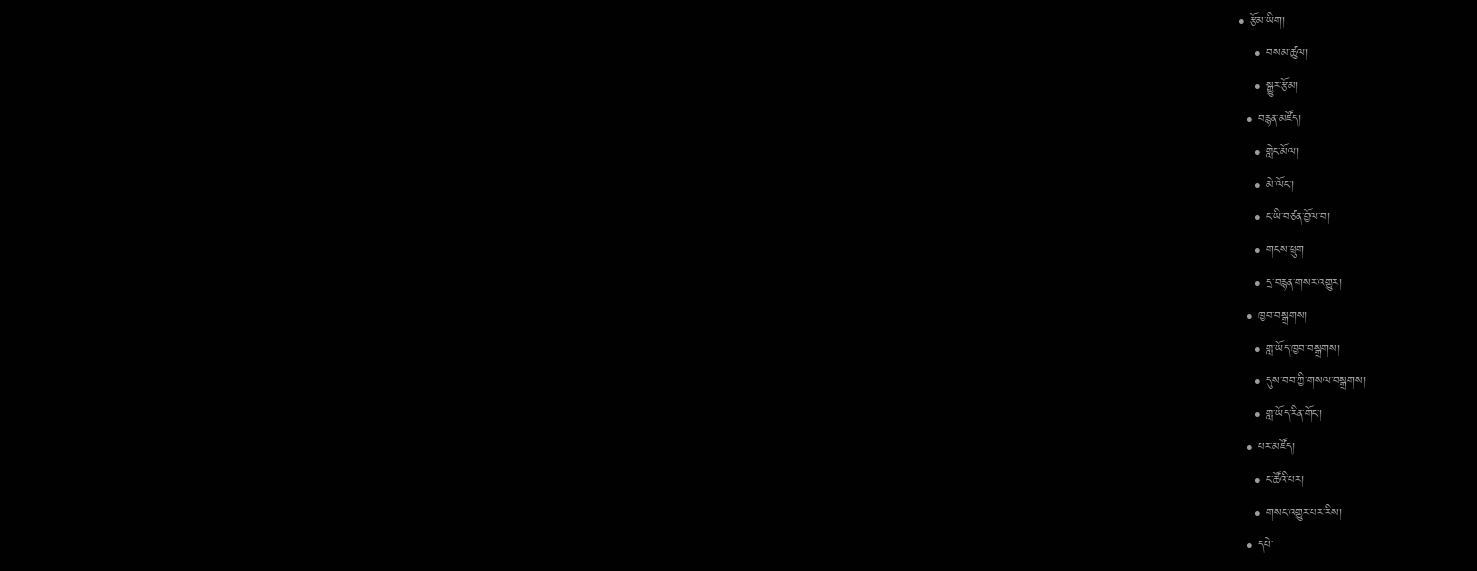• རྩོམ་ཡིག།
    • བསམ་ཚུལ།
    • སྒྱུར་རྩོམ།
  • བརྙན་མཛོད།
    • གླེང་མོལ།
    • མེ་ལོང་།
    • ང་ཡི་བཙན་བྱོལ་བ།
    • གངས་ཕྲུག
    • དྲ་བརྙན་གསར་འགྱུར།
  • ཁྱབ་བསྒྲགས།
    • གླ་ཡོད་ཁྱབ་བསྒྲགས།
    • དུས་བབ་ཀྱི་གསལ་བསྒྲགས།
    • གླ་ཡོད་རིན་གོང་།
  • པར་མཛོད།
    • ང་ཚོའི་པར།
    • གསང་འགྱུར་པར་རིས།
  • དཔེ་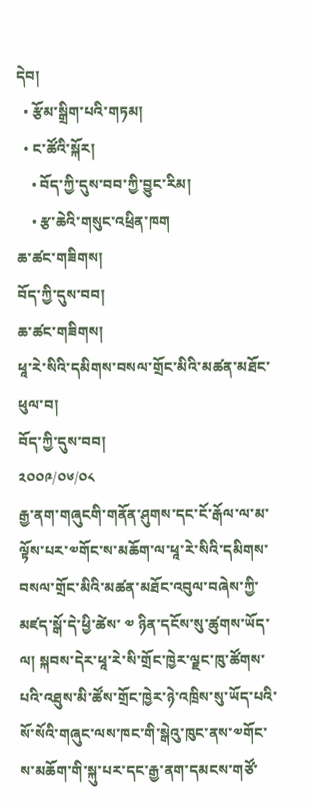དེབ།
  • རྩོམ་སྒྲིག་པའི་གཏམ།
  • ང་ཚོའི་སྐོར།
    • བོད་ཀྱི་དུས་བབ་ཀྱི་བྱུང་རིམ།
    • རྩ་ཆེའི་གསུང་འཕྲིན་ཁག
ཆ་ཚང་གཟིགས།
བོད་ཀྱི་དུས་བབ།
ཆ་ཚང་གཟིགས།
ཕཱ་རེ་སིའི་དམིགས་བསལ་གྲོང་མིའི་མཚན་མཐོང་ཕུལ་བ།
བོད་ཀྱི་དུས་བབ།
༢༠༠༩/༠༦/༠༨
རྒྱ་ནག་གཞུངགི་གནོན་ཤུགས་དང་ངོ་རྒོལ་ལ་མ་ལྟོས་པར་༧གོང་ས་མཆོག་ལ་ཕཱ་རེ་སིའི་དམིགས་བསལ་གྲོང་མིའི་མཚན་མཐོང་འབུལ་བཞེས་ཀྱི་མཛད་སྒོ་དེ་ཕྱི་ཚེས་ ༧ ཉིན་དངོས་སུ་ཚུགས་ཡོད་ལ། སྐབས་དེར་ཕཱ་རེ་སི་གྲོང་ཁྱེར་ལྗང་ཁུ་ཚོགས་པའི་འཐུས་མི་ཚོས་གྲོང་ཁྱེར་ཉེ་འཁྲིས་སུ་ཡོད་པའི་སོ་སོའི་གཞུང་ལས་ཁང་གི་སྒེའུ་ཁུང་ནས་༧གོང་ས་མཆོག་གི་སྐུ་པར་དང་རྒྱ་ནག་དམངས་གཙོ་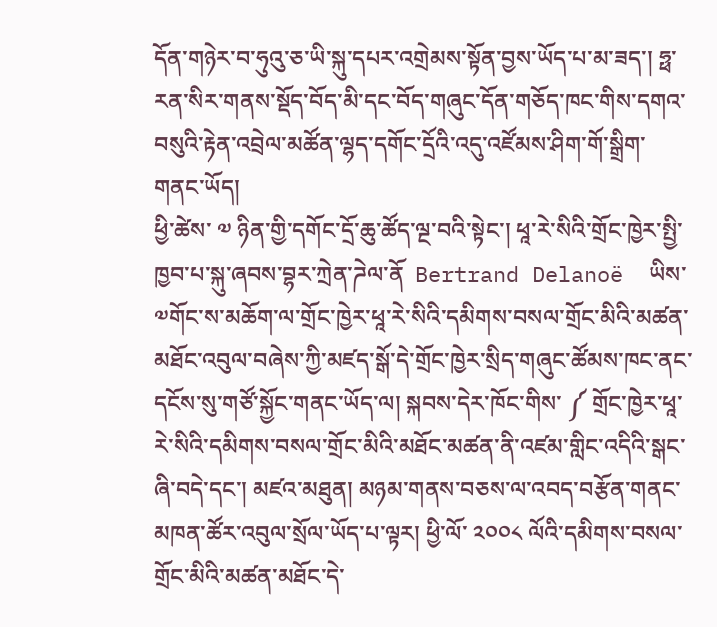དོན་གཉེར་བ་ཧུའུ་ཅ་ཡི་སྐུ་དཔར་འགྲེམས་སྟོན་བྱས་ཡོད་པ་མ་ཟད་། ཧྥ་རན་སིར་གནས་སྡོད་བོད་མི་དང་བོད་གཞུང་དོན་གཅོད་ཁང་གིས་དགའ་བསུའི་རྟེན་འབྲེལ་མཚོན་ལྷད་དགོང་དྲོའི་འདུ་འཛོམས་ཤིག་གོ་སྒྲིག་གནང་ཡོད།
ཕྱི་ཚེས་ ༧ ཉིན་གྱི་དགོང་དྲོ་ཆུ་ཚོད་ལྔ་བའི་སྟེང་། ཕཱ་རེ་སིའི་གྲོང་ཁྱེར་སྤྱི་ཁྱབ་པ་སྐུ་ཞབས་བྷར་ཀྲེན་ཌེལ་ནོ  Bertrand Delanoë  ཡིས་༧གོང་ས་མཆོག་ལ་གྲོང་ཁྱེར་ཕཱ་རེ་སིའི་དམིགས་བསལ་གྲོང་མིའི་མཚན་མཐོང་འབུལ་བཞེས་ཀྱི་མཛད་སྒོ་དེ་གྲོང་ཁྱེར་སྲིད་གཞུང་ཚོམས་ཁང་ནང་དངོས་སུ་གཙོ་སྐྱོང་གནང་ཡོད་ལ། སྐབས་དེར་ཁོང་གིས་ ༼ གྲོང་ཁྱེར་ཕཱ་རེ་སིའི་དམིགས་བསལ་གྲོང་མིའི་མཐོང་མཚན་ནི་འཛམ་གླིང་འདིའི་སྒང་ཞི་བདེ་དང་། མཛའ་མཐུན། མཉམ་གནས་བཅས་ལ་འབད་བརྩོན་གནང་མཁན་ཚོར་འབུལ་སྲོལ་ཡོད་པ་ལྟར། ཕྱི་ལོ་ ༢༠༠༨ ལོའི་དམིགས་བསལ་གྲོང་མིའི་མཚན་མཐོང་དེ་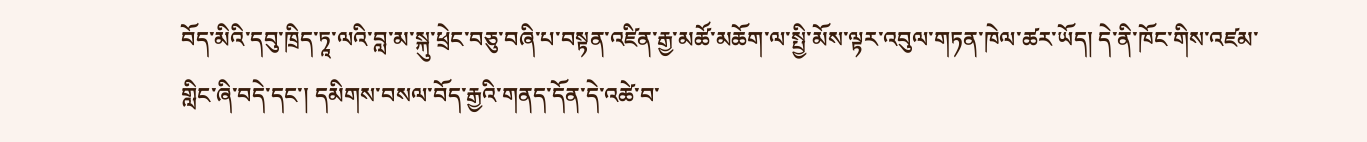བོད་མིའི་དབུ་ཁྲིད་ཏཱ་ལའི་བླ་མ་སྐུ་ཕྲེང་བཅུ་བཞི་པ་བསྟན་འཛིན་རྒྱ་མཚོ་མཆོག་ལ་སྤྱི་མོས་ལྟར་འབུལ་གཏན་ཁེལ་ཚར་ཡོད། དེ་ནི་ཁོང་གིས་འཛམ་གླིང་ཞི་བདེ་དང་། དམིགས་བསལ་བོད་རྒྱའི་གནད་དོན་དེ་འཚེ་བ་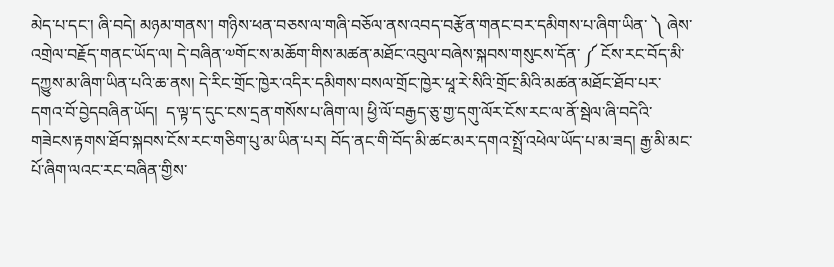མེད་པ་དང་། ཞི་བདེ། མཉམ་གནས་། གཉིས་ཕན་བཅས་ལ་གཞི་བཅོལ་ནས་འབད་བརྩོན་གནང་བར་དམིགས་པ་ཞིག་ཡིན་ ༽ ཞེས་འགྲེལ་བརྗོད་གནང་ཡོད་ལ། དེ་བཞིན་༧གོང་ས་མཆོག་གིས་མཚན་མཐོང་འབུལ་བཞེས་སྐབས་གསུངས་དོན་ ༼ ངོས་རང་བོད་མི་དཀྱུས་མ་ཞིག་ཡིན་པའི་ཆ་ནས། དེ་རིང་གྲོང་ཁྱེར་འདིར་དམིགས་བསལ་གྲོང་ཁྱེར་ཕཱ་རེ་སིའི་གྲོང་མིའི་མཚན་མཐོང་ཐོབ་པར་དགའ་བོ་བྱེདབཞིན་ཡོད།  ད་ལྟ་ད་དུང་ངས་དྲན་གསོས་པ་ཞིག་ལ། ཕྱི་ལོ་བརྒྱད་ཅུ་གྱ་དགུ་ལོར་ངོས་རང་ལ་ནོ་སྦེལ་ཞི་བདེའི་གཟེངས་རྟགས་ཐོབ་སྐབས་ངོས་རང་གཅིག་པུ་མ་ཡིན་པར། བོད་ནང་གི་བོད་མི་ཚང་མར་དགའ་སྤྲོ་འཕེལ་ཡོད་པ་མ་ཟད། རྒྱ་མི་མང་པོ་ཞིག་ལའང་རང་བཞིན་གྱིས་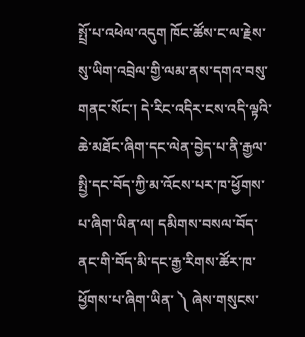སྤྲོ་པ་འཕེལ་འདུག ཁོང་ཚོས་ང་ལ་རྗེས་སུ་ཡིག་འབྲེལ་གྱི་ལམ་ནས་དགའ་བསུ་གནང་སོང་། དེ་རིང་འདིར་ངས་འདི་ལྟའི་ཆེ་མཐོང་ཞིག་དང་ལེན་བྱེད་པ་ནི་རྒྱལ་སྤྱི་དང་བོད་ཀྱི་མ་འོངས་པར་ཁ་ཕྱོགས་པ་ཞིག་ཡིན་ལ། དམིགས་བསལ་བོད་ནང་གི་བོད་མི་དང་རྒྱ་རིགས་ཚོར་ཁ་ཕྱོགས་པ་ཞིག་ཡིན་ ༽ ཞེས་གསུངས་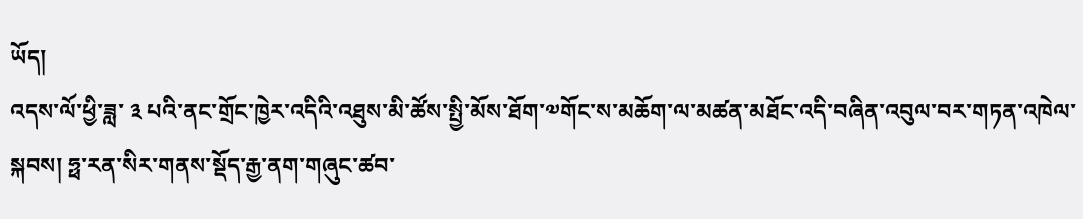ཡོད།
འདས་ལོ་ཕྱི་ཟླ་ ༣ པའི་ནང་གྲོང་ཁྱེར་འདིའི་འཐུས་མི་ཚོས་སྤྱི་མོས་ཐོག་༧གོང་ས་མཆོག་ལ་མཚན་མཐོང་འདི་བཞིན་འབུལ་བར་གཏན་འཁེལ་སྐབས། ཧྥ་རན་སིར་གནས་སྡོད་རྒྱ་ནག་གཞུང་ཚབ་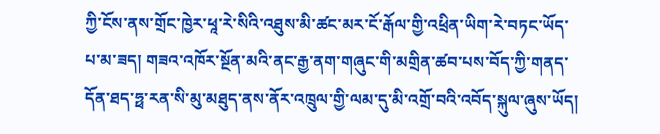ཀྱི་ངོས་ནས་གྲོང་ཁྱེར་ཕཱ་རེ་སིའི་འཐུས་མི་ཚང་མར་ངོ་རྒོལ་གྱི་འཕྲིན་ཡིག་རེ་བཏང་ཡོད་པ་མ་ཟད། གཟའ་འཁོར་སྔོན་མའི་ནང་རྒྱ་ནག་གཞུང་གི་མགྲིན་ཚབ་པས་བོད་ཀྱི་གནད་དོན་ཐད་ཧྥ་རན་སི་མུ་མཐུད་ནས་ནོར་འཁྲུལ་གྱི་ལམ་དུ་མི་འགྲོ་བའི་འབོད་སྐུལ་ཞུས་ཡོད།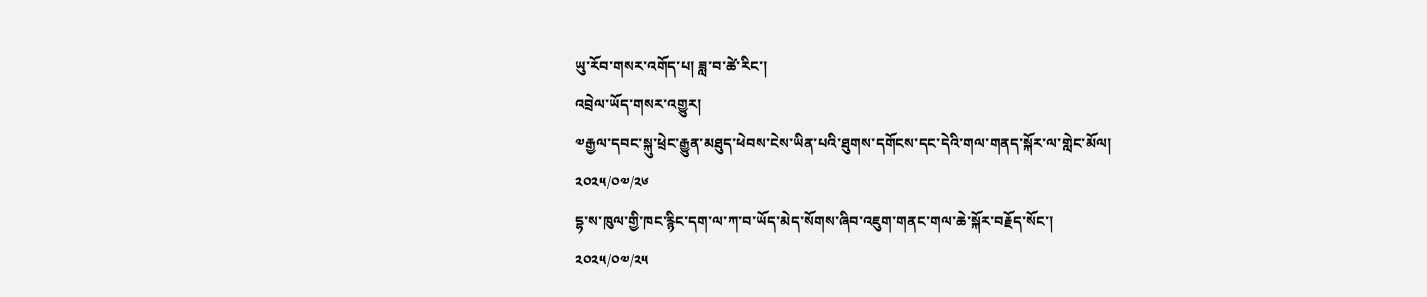ཡུ་རོབ་གསར་འགོད་པ། ཟླ་བ་ཚེ་རིང་།
འབྲེལ་ཡོད་གསར་འགྱུར།
༧རྒྱལ་དབང་སྐུ་ཕྲེང་རྒྱུན་མཐུད་ཕེབས་ངེས་ཡིན་པའི་ཐུགས་དགོངས་དང་དེའི་གལ་གནད་སྐོར་ལ་གླེང་མོལ།
༢༠༢༥/༠༧/༢༦
དྷ་ས་ཁུལ་གྱི་ཁང་རྙིང་དག་ལ་ཀ་བ་ཡོད་མེད་སོགས་ཞིབ་འཇུག་གནང་གལ་ཆེ་སྐོར་བརྗོད་སོང་།
༢༠༢༥/༠༧/༢༥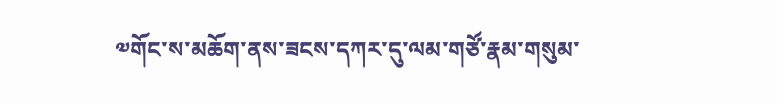༧གོང་ས་མཆོག་ནས་ཟངས་དཀར་དུ་ལམ་གཙོ་རྣམ་གསུམ་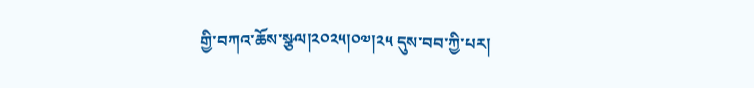གྱི་བཀའ་ཆོས་སྩལ།༢༠༢༥།༠༧།༢༥ དུས་བབ་ཀྱི་པར།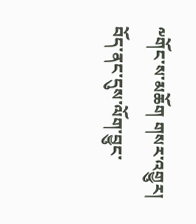༸གོང་ས་མཆོག གསར་འགྱུར།
བོད་ནང་དུས་ལོག་བྱུང་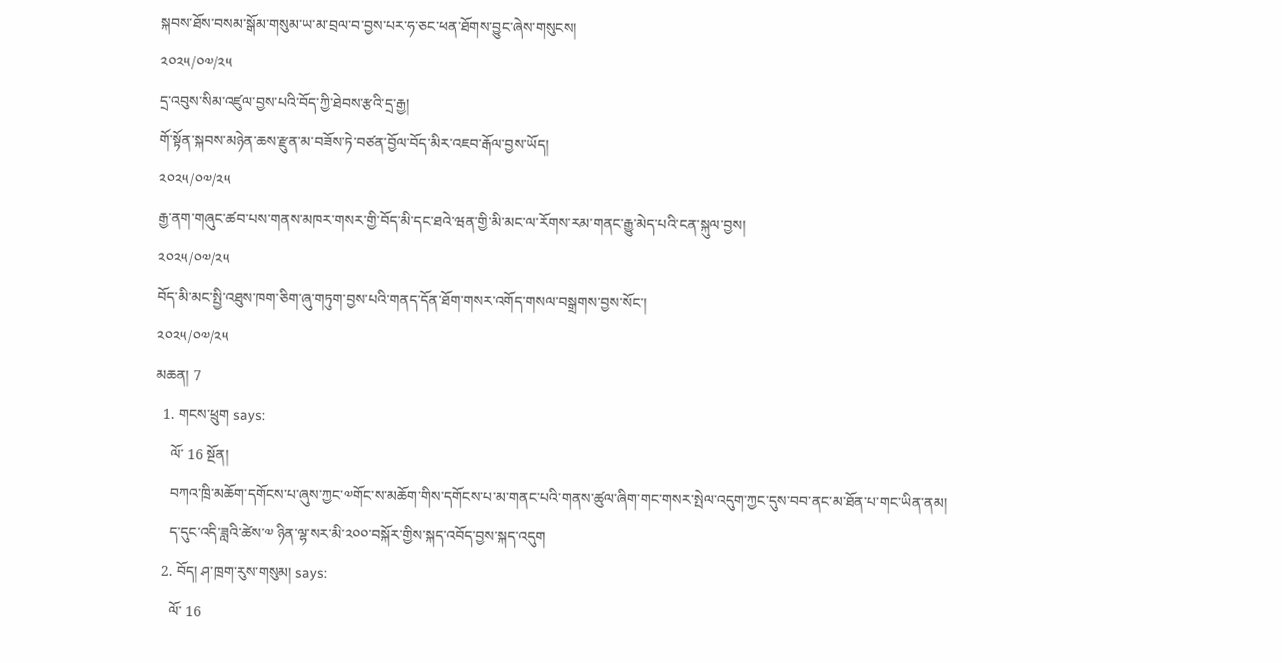སྐབས་ཐོས་བསམ་སྒོམ་གསུམ་ཡ་མ་བྲལ་བ་བྱས་པར་ཧ་ཅང་ཕན་ཐོགས་བྱུང་ཞེས་གསུངས།
༢༠༢༥/༠༧/༢༥
དྲ་འབུས་སིམ་འཛུལ་བྱས་པའི་བོད་ཀྱི་ཐེབས་རྩའི་དྲ་རྒྱ།
གོ་སྟོན་སྐབས་མཉེན་ཆས་རྫུན་མ་བཟོས་ཏེ་བཙན་བྱོལ་བོད་མིར་འཇབ་རྒོལ་བྱས་ཡོད།
༢༠༢༥/༠༧/༢༥
རྒྱ་ནག་གཞུང་ཚབ་པས་གནས་མཁར་གསར་གྱི་བོད་མི་དང་ཐའེ་ཝན་གྱི་མི་མང་ལ་རོགས་རམ་གནང་རྒྱུ་མེད་པའི་ངན་སྐུལ་བྱས།
༢༠༢༥/༠༧/༢༥
བོད་མི་མང་སྤྱི་འཐུས་ཁག་ཅིག་ཞུ་གཏུག་བྱས་པའི་གནད་དོན་ཐོག་གསར་འགོད་གསལ་བསྒྲགས་བྱས་སོང་།
༢༠༢༥/༠༧/༢༥
མཆན། 7
  1. གངས་ཕྲུག says:
    ལོ་ 16 སྔོན།
    བཀའ་ཁྲི་མཆོག་དགོངས་པ་ཞུས་ཀྱང་༧གོང་ས་མཆོག་གིས་དགོངས་པ་མ་གནང་པའི་གནས་ཚུལ་ཞིག་གང་གསར་སྤེལ་འདུག་ཀྱང་དུས་བབ་ནང་མ་ཐོན་པ་གང་ཡིན་ནམ།
    ད་དུང་འདི་ཟླའི་ཚེས་༧ ཉིན་ལྷ་སར་མི་༢༠༠་བསྐོར་གྱིས་སྐད་འབོད་བྱས་སྐད་འདུག
  2. བོད། ཤ་ཁྲག་རུས་གསུམ། says:
    ལོ་ 16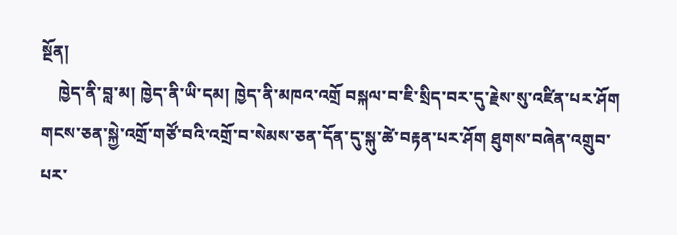སྔོན།
    ཁྱེད་ནི་བླ་མ། ཁྱེད་ནི་ཡི་དམ། ཁྱེད་ནི་མཁའ་འགྲོ བསྐལ་བ་ཇི་སྲིད་བར་དུ་རྗེས་སུ་འཛིན་པར་ཤོག གངས་ཅན་སྐྱེ་འགྲོ་གཙོ་བའི་འགྲོ་བ་སེམས་ཅན་དོན་དུ་སྐུ་ཚེ་བརྟན་པར་ཤོག ཐུགས་བཞེན་འགྲུབ་པར་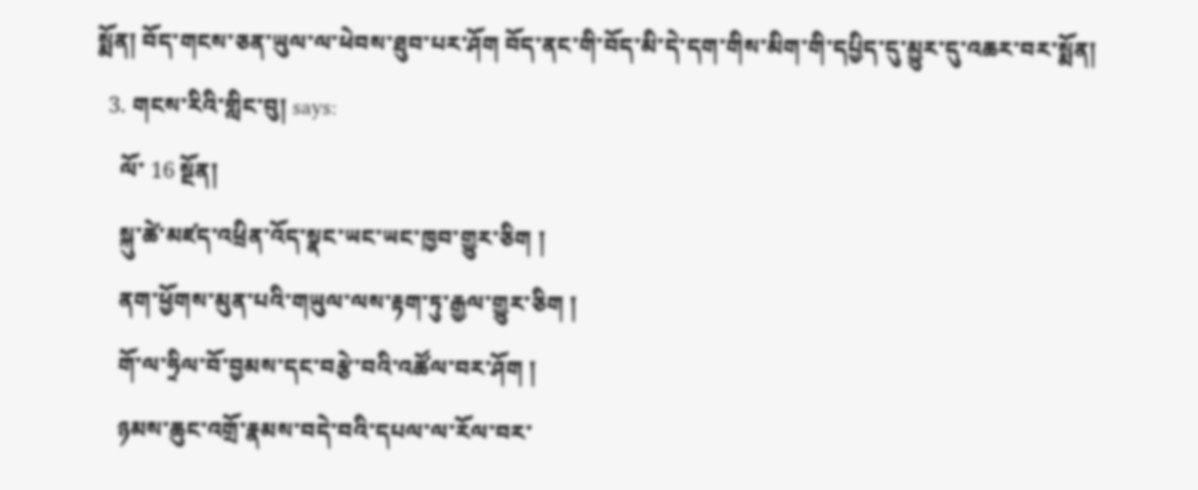སྨོན། བོད་གངས་ཅན་ཡུལ་ལ་ཕེབས་ཐུབ་པར་ཤོག བོད་ནང་གི་བོད་མི་དེ་དག་གིས་མིག་གི་དཔྱིད་དུ་མྱུར་དུ་འཆར་བར་སྨོན།
  3. གངས་རིའི་གླིང་བུ། says:
    ལོ་ 16 སྔོན།
    སྐུ་ཚེ་མཛད་འཕྲིན་འོད་སྣང་ཡང་ཡང་ཁྱབ་གྱུར་ཅིག །
    ནག་ཕྱོགས་མུན་པའི་གཡུལ་ལས་རྟག་ཏུ་རྒྱལ་གྱུར་ཅིག །
    གོ་ལ་ཧྲིལ་བོ་བྱམས་དང་བརྩེ་བའི་འཚོལ་བར་ཤོག །
    ཉམས་ཆུང་འགྲོ་རྣམས་བདེ་བའི་དཔལ་ལ་རོལ་བར་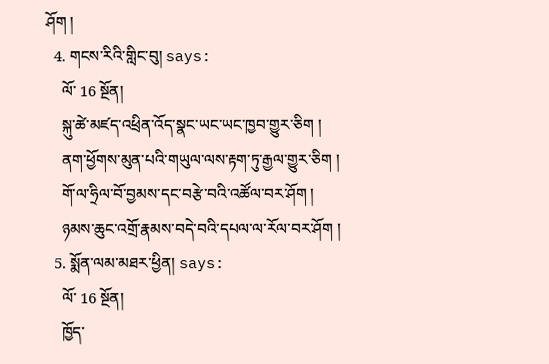ཤོག །
  4. གངས་རིའི་གླིང་བུ། says:
    ལོ་ 16 སྔོན།
    སྐུ་ཚེ་མཛད་འཕྲིན་འོད་སྣང་ཡང་ཡང་ཁྱབ་གྱུར་ཅིག །
    ནག་ཕྱོགས་མུན་པའི་གཡུལ་ལས་རྟག་ཏུ་རྒྱལ་གྱུར་ཅིག །
    གོ་ལ་ཧྲིལ་བོ་བྱམས་དང་བརྩེ་བའི་འཚོལ་བར་ཤོག །
    ཉམས་ཆུང་འགྲོ་རྣམས་བདེ་བའི་དཔལ་ལ་རོལ་བར་ཤོག །
  5. སྨོན་ལམ་མཐར་ཕྱིན། says:
    ལོ་ 16 སྔོན།
    ཁྱོད་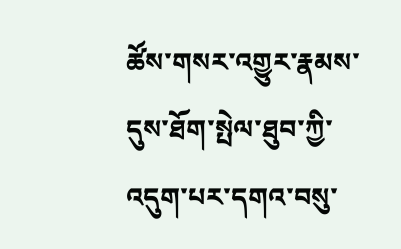ཚོས་གསར་འགྱུར་རྣམས་དུས་ཐོག་སྤེལ་ཐུབ་ཀྱི་འདུག་པར་དགའ་བསུ་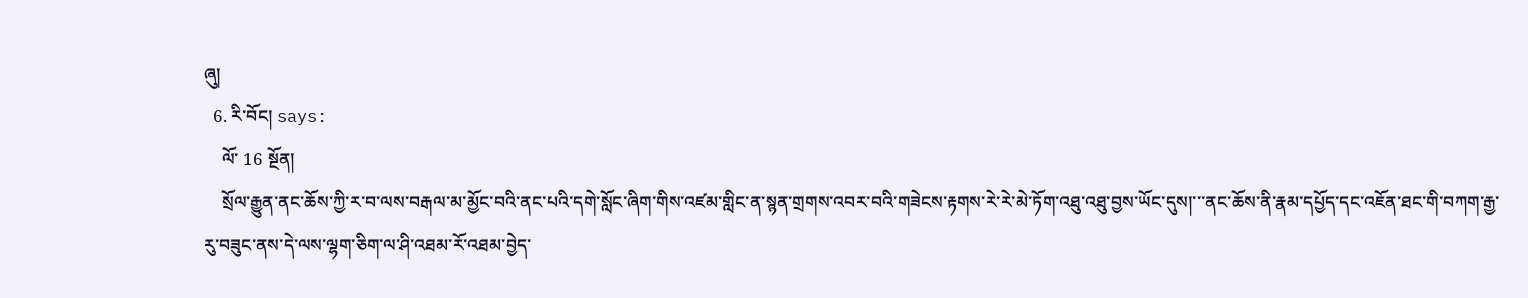ཞུ།
  6. རི་བོང། says:
    ལོ་ 16 སྔོན།
    སྲོལ་རྒྱུན་ནང་ཆོས་ཀྱི་ར་བ་ལས་བརྒལ་མ་མྱོང་བའི་ནང་པའི་དགེ་སློང་ཞིག་གིས་འཛམ་གླིང་ན་སྙན་གྲགས་འབར་བའི་གཟེངས་རྟགས་རེ་རེ་མེ་ཏོག་འཐུ་འཐུ་བྱས་ཡོང་དུས།་་་ནང་ཆོས་ནི་རྣམ་དཔྱོད་དང་འཇོན་ཐང་གི་བཀག་རྒྱ་རུ་བཟུང་ནས་དེ་ལས་ལྷག་ཅིག་ལ་ཤི་འཐམ་རོ་འཐམ་བྱེད་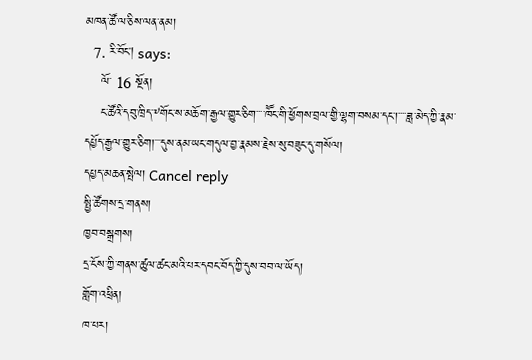མཁན་ཚོ་ལ་ཅིས་ལན་ནམ།
  7. རི་བོང། says:
    ལོ་ 16 སྔོན།
    ང་ཚོའི་དབུ་ཁྲིད་༸གོང་ས་མཆོག་རྒྱལ་གྱུར་ཅིག་་་་ཁཽང་གི་ཕྱོགས་བྲལ་གྱི་ལྷག་བསམ་དང་།་་་་ཟླ་མེད་ཀྱི་རྣམ་དཔྱོད་རྒྱལ་གྱུར་ཅིག།་་་དུས་ནམ་ཡང་གདུལ་བྱ་རྣམས་རྗེས་སུ་བཟུང་དུ་གསོལ།
དཔྱད་མཆན་སྤེལ། Cancel reply
སྤྱི་ཚོགས་དྲ་གནས།
ཁྱབ་བསྒྲགས།
དྲ་ངོས་ཀྱི་གནས་ཚུལ་ཚང་མའི་པར་དབང་བོད་ཀྱི་དུས་བབ་ལ་ཡོད།
གློག་འཕྲིན།
ཁ་པར།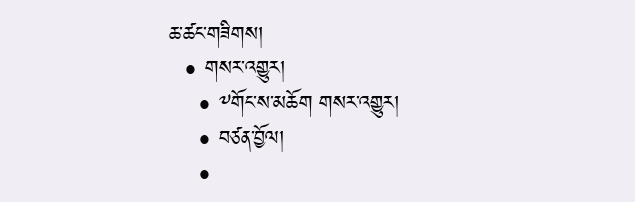ཆ་ཚང་གཟིགས།
  • གསར་འགྱུར།
    • ༸གོང་ས་མཆོག གསར་འགྱུར།
    • བཙན་བྱོལ།
    •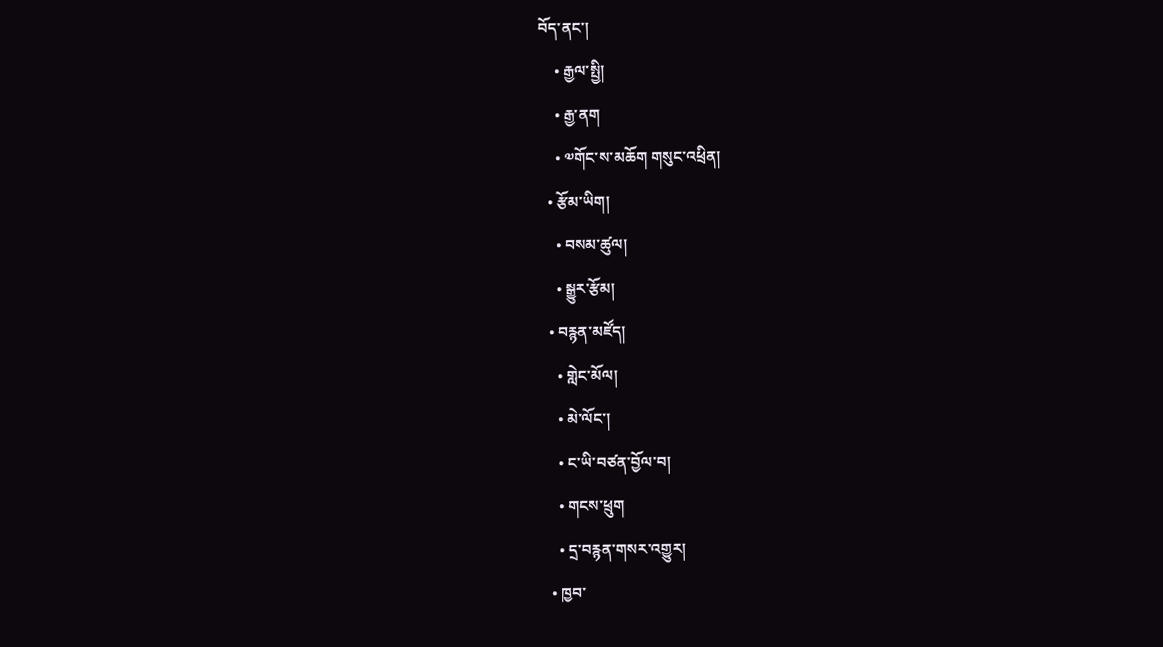བོད་ནང་།
    • རྒྱལ་སྤྱི།
    • རྒྱ་ནག
    • ༧གོང་ས་མཆོག གསུང་འཕྲིན།
  • རྩོམ་ཡིག།
    • བསམ་ཚུལ།
    • སྒྱུར་རྩོམ།
  • བརྙན་མཛོད།
    • གླེང་མོལ།
    • མེ་ལོང་།
    • ང་ཡི་བཙན་བྱོལ་བ།
    • གངས་ཕྲུག
    • དྲ་བརྙན་གསར་འགྱུར།
  • ཁྱབ་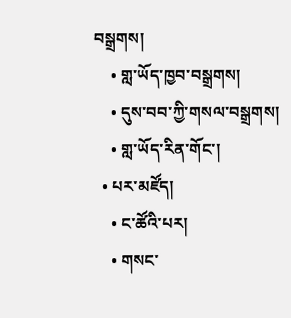བསྒྲགས།
    • གླ་ཡོད་ཁྱབ་བསྒྲགས།
    • དུས་བབ་ཀྱི་གསལ་བསྒྲགས།
    • གླ་ཡོད་རིན་གོང་།
  • པར་མཛོད།
    • ང་ཚོའི་པར།
    • གསང་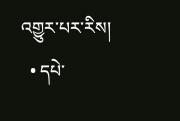འགྱུར་པར་རིས།
  • དཔེ་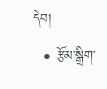དེབ།
  • རྩོམ་སྒྲིག་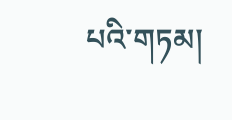པའི་གཏམ།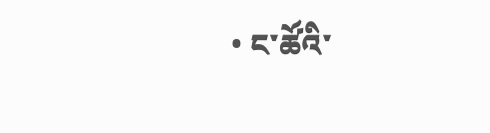• ང་ཚོའི་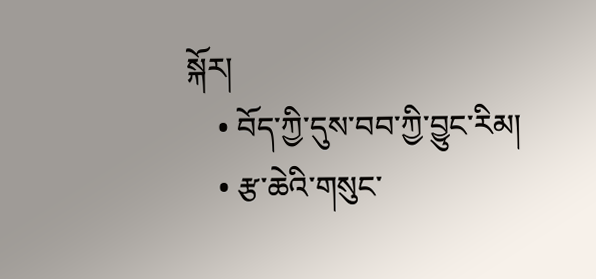སྐོར།
    • བོད་ཀྱི་དུས་བབ་ཀྱི་བྱུང་རིམ།
    • རྩ་ཆེའི་གསུང་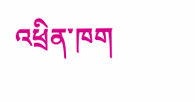འཕྲིན་ཁག